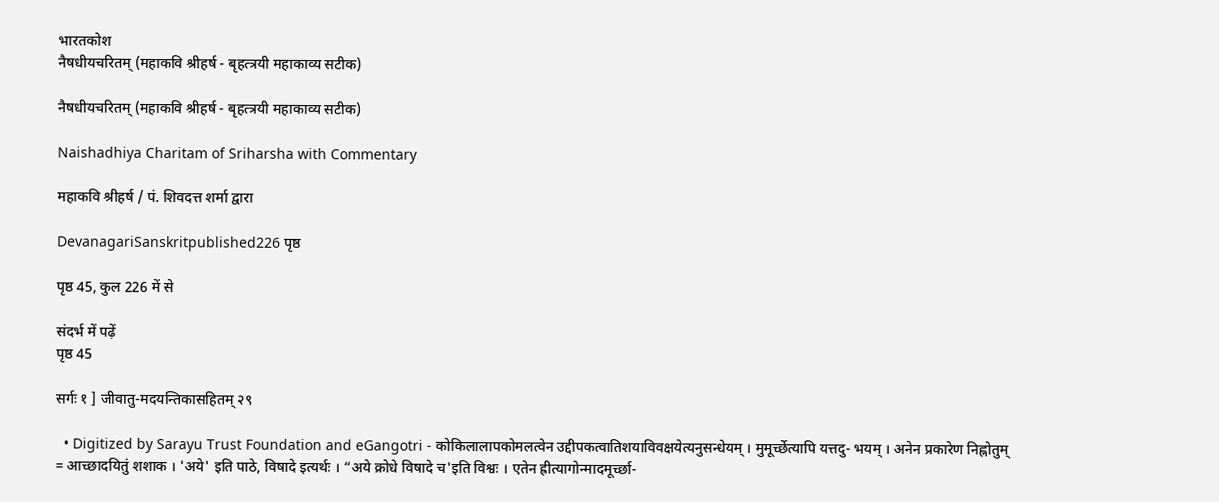भारतकोश
नैषधीयचरितम् (महाकवि श्रीहर्ष - बृहत्त्रयी महाकाव्य सटीक)

नैषधीयचरितम् (महाकवि श्रीहर्ष - बृहत्त्रयी महाकाव्य सटीक)

Naishadhiya Charitam of Sriharsha with Commentary

महाकवि श्रीहर्ष / पं. शिवदत्त शर्मा द्वारा

DevanagariSanskritpublished226 पृष्ठ

पृष्ठ 45, कुल 226 में से

संदर्भ में पढ़ें
पृष्ठ 45

सर्गः १ ] जीवातु-मदयन्तिकासहितम् २९

  • Digitized by Sarayu Trust Foundation and eGangotri - कोकिलालापकोमलत्वेन उद्दीपकत्वातिशयाविवक्षयेत्यनुसन्धेयम् । मुमूर्च्छेत्यापि यत्तदु- भयम् । अनेन प्रकारेण निह्नोतुम् = आच्छादयितुं शशाक । 'अये' इति पाठे, विषादे इत्यर्थः । “अये क्रोधे विषादे च'इति विश्वः । एतेन ह्रीत्यागोन्मादमूर्च्छा-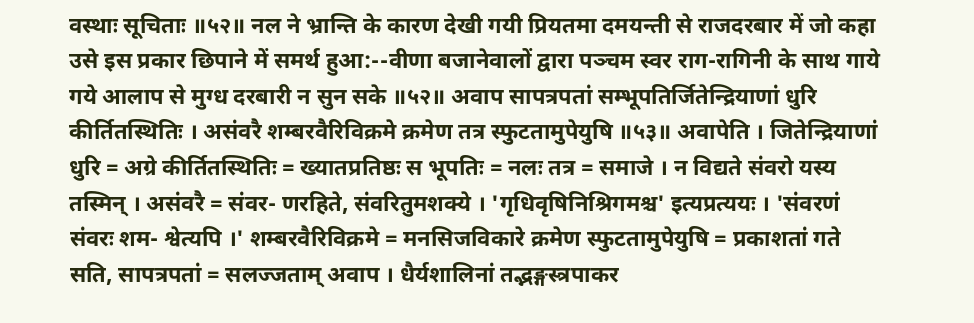वस्थाः सूचिताः ॥५२॥ नल ने भ्रान्ति के कारण देखी गयी प्रियतमा दमयन्ती से राजदरबार में जो कहा उसे इस प्रकार छिपाने में समर्थ हुआ:--वीणा बजानेवालों द्वारा पञ्चम स्वर राग-रागिनी के साथ गाये गये आलाप से मुग्ध दरबारी न सुन सके ॥५२॥ अवाप सापत्रपतां सम्भूपतिर्जितेन्द्रियाणां धुरि कीर्तितस्थितिः । असंवरै शम्बरवैरिविक्रमे क्रमेण तत्र स्फुटतामुपेयुषि ॥५३॥ अवापेति । जितेन्द्रियाणां धुरि = अग्रे कीर्तितस्थितिः = ख्यातप्रतिष्ठः स भूपतिः = नलः तत्र = समाजे । न विद्यते संवरो यस्य तस्मिन् । असंवरै = संवर- णरहिते, संवरितुमशक्ये । 'गृधिवृषिनिश्रिगमश्च' इत्यप्रत्ययः । 'संवरणं संवरः शम- श्वेत्यपि ।' शम्बरवैरिविक्रमे = मनसिजविकारे क्रमेण स्फुटतामुपेयुषि = प्रकाशतां गते सति, सापत्रपतां = सलज्जताम् अवाप । धैर्यशालिनां तद्भङ्गस्त्रपाकर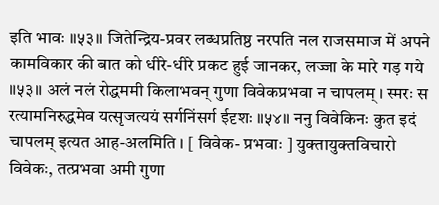इति भावः ॥५३॥ जितेन्द्रिय-प्रवर लब्धप्रतिष्ठ नरपति नल राजसमाज में अपने कामविकार की बात को धीरे-धीरे प्रकट हुई जानकर, लज्जा के मारे गड़ गये ॥५३॥ अलं नलं रोद्धममी किलाभवन् गुणा विवेकप्रभवा न चापलम् । स्मरः स रत्यामनिरुद्धमेव यत्सृजत्ययं सर्गनिंसर्ग ईदृशः ॥५४॥ ननु विवेकिनः कुत इदं चापलम् इत्यत आह-अलमिति । [ विवेक- प्रभवाः ] युक्तायुक्तविचारो विवेकः, तत्प्रभवा अमी गुणा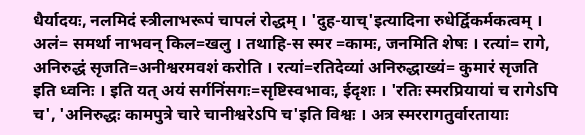धैर्यादयः, नलमिदं स्त्रीलाभरूपं चापलं रोद्धम् । 'दुह-याच्'इत्यादिना रुधेर्द्विकर्मकत्वम् । अलं= समर्था नाभवन् किल=खलु । तथाहि-स स्मर =कामः, जनमिति शेषः । रत्यां= रागे, अनिरुद्धं सृजति=अनीश्वरमवशं करोति । रत्यां=रतिदेव्यां अनिरुद्धाख्यं= कुमारं सृजति इति ध्वनिः । इति यत् अयं सर्गनिंसगः=सृष्टिस्वभावः, ईदृशः । 'रतिः स्मरप्रियायां च रागेऽपि च', 'अनिरुद्धः कामपुत्रे चारे चानीश्वरेऽपि च'इति विश्वः । अत्र स्मररागतुर्वारतायाः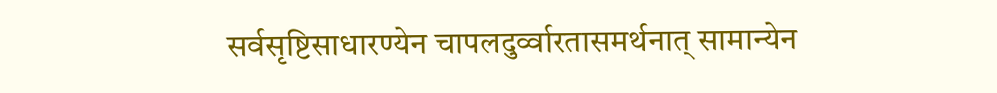सर्वसृष्टिसाधारण्येन चापलदुर्व्वारतासमर्थनात् सामान्येन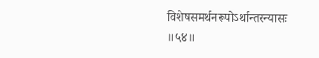विशेषसमर्थनरूपोऽर्थान्तरन्यासः ॥५४॥